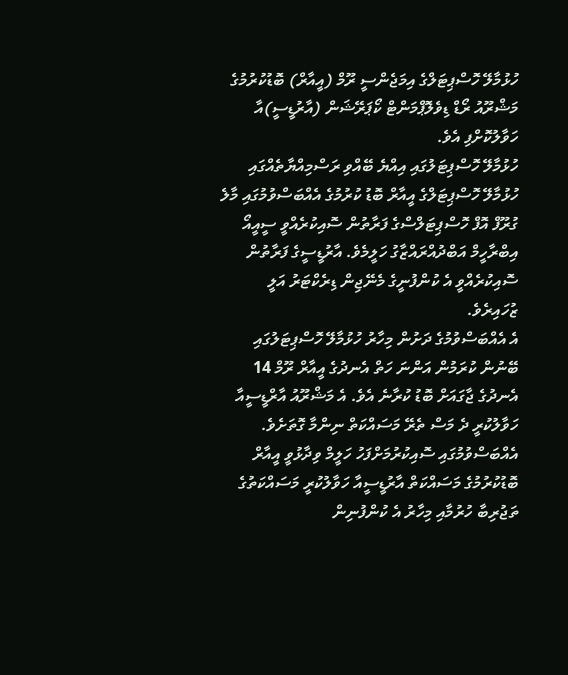ހުޅުމާލޭ ހޮސްޕިޓަލްގެ އިމަޖެންސީ ރޫމް (އީއާރް) ބޮޑުކުރުމުގެ މަޝްރޫއު ރޯޑް ޑިވެލޮޕްމަންޓް ކޯޕަރޭޝަން (އާރުޑީސީ)އާ ހަވާލުކޮށްފި އެވެ.
ހުޅުމާލޭ ހޮސްޕިޓަލުގައި އިއްޔެ ބޭއްވި ރަސްމިއްޔާތެއްގައި ހުޅުމާލޭ ހޮސްޕިޓަލްގެ އީއާރް ބޮޑު ކުރުމުގެ އެއްބަސްވުމުގައި މާލެ ގުރޫފް އޮފް ހޮސްޕިޓަލްސްގެ ފަރާތުން ސޮއިކުރެއްވީ ސީއީއޯ އިބްރާހީމް އަބްދުއްރައްޒާގު ހަލީމެވެ. އާރުޑީސީގެ ފަރާތުން ސޮއިކުރެއްވީ އެ ކުންފުނީގެ މެނޭޖިން ޑިރެކްޓަރު އަލީ ޒުހައިރެވެ.
އެ އެއްބަސްވުމުގެ ދަށުން މިހާރު ހުޅުމާލޭ ހޮސްޕިޓަލުގައި ބޭނުން ކުރަމުން އަންނަ ހަތް އެނދުގެ އީއާރް ރޫމް 14 އެނދުގެ ޖާގައަށް ބޮޑު ކުރާނެ އެވެ. އެ މަޝްރޫއު އާރްޑީސީއާ ހަވާލުކުރީ ދެ މަސް ތެރޭ މަސައްކަތް ނިންމާ ގޮތަށެވެ.
އެއްބަސްވުމުގައި ސޮއިކުރުމަށްފަހު ހަލީމް ވިދާޅުވީ އީއާރް ބޮޑުކުރުމުގެ މަސައްކަތް އާރުޑީސީއާ ހަވާލުކުރީ މަސައްކަތުގެ ތަޖުރިބާ ހުރުމާއި މިހާރު އެ ކުންފުނިން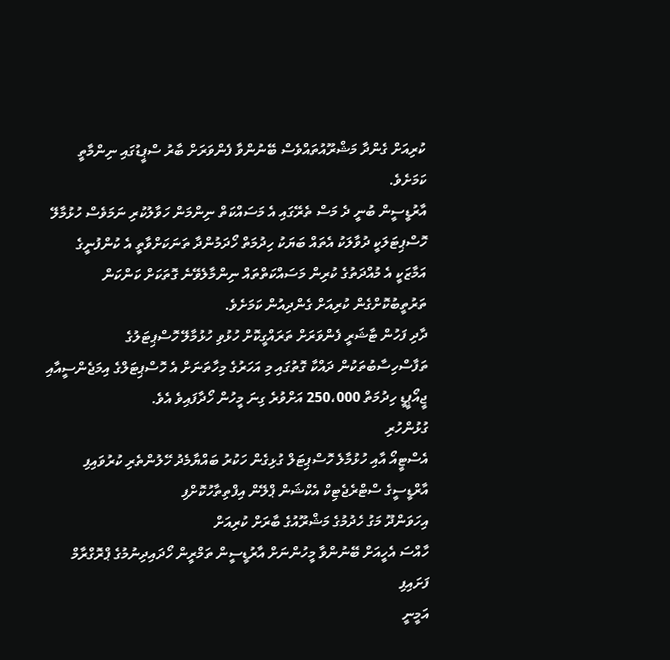ކުރިއަށް ގެންދާ މަޝްރޫއުތައްވެސް ބޭނުންވާ ފެންވަރަށް ބާރު ސްޕީޑުގައި ނިންމާތީ ކަމަށެވެ.
އާރުޑީސީން ބުނީ ދެ މަސް ތެރޭގައި އެ މަސައްކަތް ނިންމަން ހަވާލުކުރި ނަމަވެސް ހުޅުމާލޭ ހޮސްޕިޓަލަކީ ދުވާލަކު އެތައް ބަޔަކު ހިދުމަތް ހޯދަމުންދާ ތަނަކަށްވާތީ އެ ކުންފުނީގެ އަމާޒަކީ އެ މުއްދަތުގެ ކުރިން މަސައްކަތްތައް ނިންމާލެވޭނެ ގޮތަކަށް ކަންކަން ތަރުތީބުކޮށްގެން ކުރިއަށް ގެންދިއުން ކަމަށެވެ.
ދާދި ފަހުން ޓާޝަރީ ފެންވަރަށް ތަރައްގީކޮށް ހުޅުވި ހުޅުމާލޭ ހޮސްޕިޓަލުގެ ތަފާސްހިސާބުތަކުން ދައްކާ ގޮތުގައި މި އަހަރުގެ މިހާތަނަށް އެ ހޮސްޕިޓަލްގެ އިމަޖެންސީއާއި ޖީއޯޕީޑީ ހިދުމަތް 250،000 އަށްވުރެ ގިނަ މީހުން ހޯދާފައިވެ އެވެ.
ގުޅުންހުރި
އެސްޓީއޯ އާއި ހުޅުމާލެ ހޮސްޕިޓަލް ގުޅިގެން ހަކުރު ބައްޔާމެދު ހޭލުންތެރި ކުރުވައިފި
އާރްޑީސީގެ ސްޓްރެޖެޓިކް އެކްޝަން ޕްލޭން އިފްތިތާހުކޮށްފި
އިހަވަންދޫ މަގު ހެދުމުގެ މަޝްރޫއުގެ ބާރަށް ކުރިއަށް
ހާއްސަ އެހީއަށް ބޭނުންވާ މީހުންނަށް އާރުޑީސީން ތަމްރީން ހޯދައިދިނުމުގެ ޕްރޮގްރާމް ފަށައިފި
އަމީނީ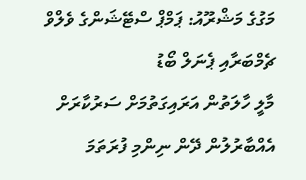މަގުގެ މަޝްރޫއު: ޕަމްޕް ސްޓޭޝަންގެ ވެލްވް ޗެމްބަރާއި ޕެނަލް ބޯޑު
މާލީ ހާލަތުން އަރައިގަތުމަށް ސަރުކާރަށް އެއްބާރުލުން ދޭން ނިންމި ފުރަތަމަ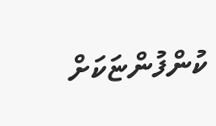ކުންފުންޏަކަށް